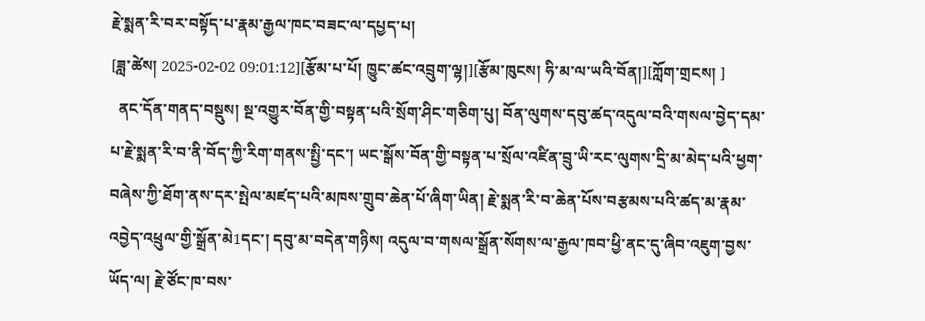རྗེ་སྨན་རི་བར་བསྟོད་པ་རྣམ་རྒྱལ་ཁང་བཟང་ལ་དཔྱད་པ།
[ཟླ་ཚེས། 2025-02-02 09:01:12][རྩོམ་པ་པོ། ཁྱུང་ཚང་འབྲུག་ལྷ།][རྩོམ་ཁུངས། ཧི་མ་ལ་ཡའི་བོན།][ཀློག་གྲངས། ]
  ནང་དོན་གནད་བསྡུས། སྔ་འགྱུར་བོན་གྱི་བསྟན་པའི་སྲོག་ཤིང་གཅིག་པུ། བོན་ལུགས་དབུ་ཚད་འདུལ་བའི་གསལ་བྱེད་དམ་པ་རྗེ་སྨན་རི་བ་ནི་བོད་ཀྱི་རིག་གནས་སྤྱི་དང་། ཡང་སྒོས་བོན་གྱི་བསྟན་པ་སྲོལ་འཛིན་བྲུ་ཡི་རང་ལུགས་དྲི་མ་མེད་པའི་ཕྱག་བཞེས་ཀྱི་ཐོག་ནས་དར་སྤེལ་མཛད་པའི་མཁས་གྲུབ་ཆེན་པོ་ཞིག་ཡིན། རྗེ་སྨན་རི་བ་ཆེན་པོས་བརྩམས་པའི་ཚད་མ་རྣམ་འབྱེད་འཕྲུལ་གྱི་སྒྲོན་མེ1དང་། དབུ་མ་བདེན་གཉིས། འདུལ་བ་གསལ་སྒྲོན་སོགས་ལ་རྒྱལ་ཁབ་ཕྱི་ནང་དུ་ཞིབ་འཇུག་བྱས་ཡོད་ལ། རྗེ་ཙོང་ཁ་བས་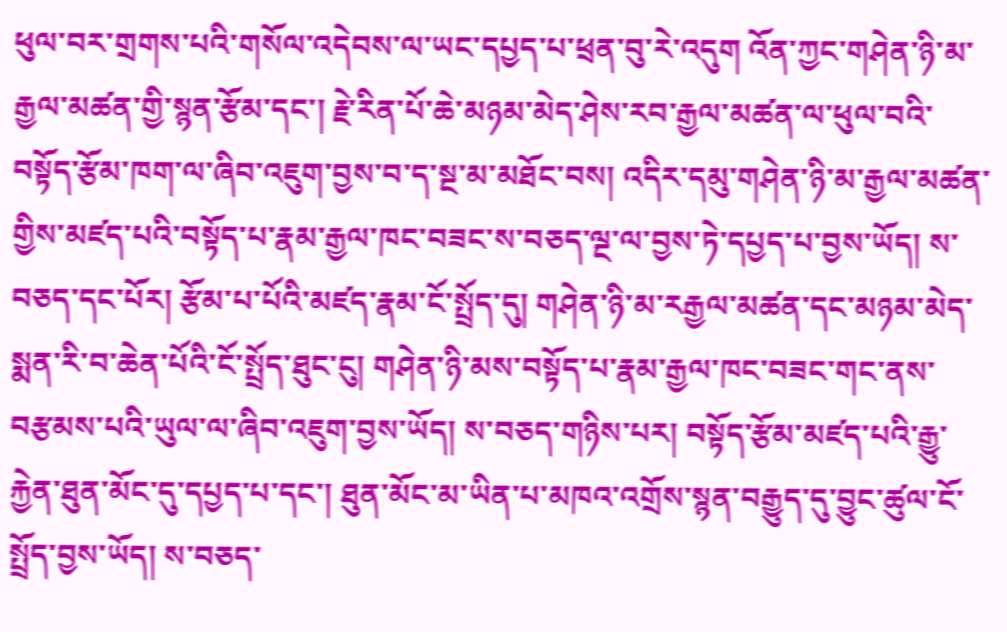ཕུལ་བར་གྲགས་པའི་གསོལ་འདེབས་ལ་ཡང་དཔྱད་པ་ཕྲན་བུ་རེ་འདུག འོན་ཀྱང་གཤེན་ཉི་མ་རྒྱལ་མཚན་གྱི་སྙན་རྩོམ་དང་། རྗེ་རིན་པོ་ཆེ་མཉམ་མེད་ཤེས་རབ་རྒྱལ་མཚན་ལ་ཕུལ་བའི་བསྟོད་རྩོམ་ཁག་ལ་ཞིབ་འཇུག་བྱས་བ་ད་སྔ་མ་མཐོང་བས། འདིར་དམུ་གཤེན་ཉི་མ་རྒྱལ་མཚན་གྱིས་མཛད་པའི་བསྟོད་པ་རྣམ་རྒྱལ་ཁང་བཟང་ས་བཅད་ལྔ་ལ་བྱས་ཏེ་དཔྱད་པ་བྱས་ཡོད། ས་བཅད་དང་པོར། རྩོམ་པ་པོའི་མཛད་རྣམ་ངོ་སྤྲོད་དུ། གཤེན་ཉི་མ་རརྒྱལ་མཚན་དང་མཉམ་མེད་སྨན་རི་བ་ཆེན་པོའི་ངོ་སྤྲོད་ཐུང་ངུ། གཤེན་ཉི་མས་བསྟོད་པ་རྣམ་རྒྱལ་ཁང་བཟང་གང་ནས་བརྩམས་པའི་ཡུལ་ལ་ཞིབ་འཇུག་བྱས་ཡོད། ས་བཅད་གཉིས་པར། བསྟོད་རྩོམ་མཛད་པའི་རྒྱུ་རྐྱེན་ཐུན་མོང་དུ་དཔྱད་པ་དང་། ཐུན་མོང་མ་ཡིན་པ་མཁའ་འགྲོས་སྙན་བརྒྱུད་དུ་བྱུང་ཚུལ་ངོ་སྤྲོད་བྱས་ཡོད། ས་བཅད་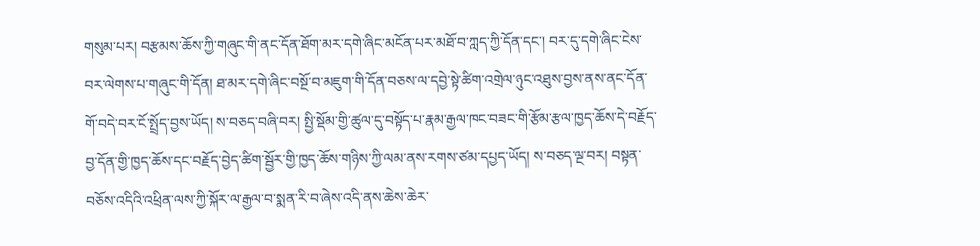གསུམ་པར། བརྩམས་ཆོས་ཀྱི་གཞུང་གི་ནང་དོན་ཐོག་མར་དགེ་ཞིང་མངོན་པར་མཐོ་བ་ཀླད་ཀྱི་དོན་དང་། བར་དུ་དགེ་ཞིང་ངེས་བར་ལེགས་པ་གཞུང་གི་དོན། ཐ་མར་དགེ་ཞིང་བསྔོ་བ་མཇུག་གི་དོན་བཅས་ལ་དབྱེ་སྟེ་ཚིག་འགྲེལ་ཉུང་འཐུས་བྱས་ནས་ནང་དོན་གོ་བདེ་བར་ངོ་སྤྲོད་བྱས་ཡོད། ས་བཅད་བཞི་བར། སྤྱི་སྡོམ་གྱི་ཚུལ་དུ་བསྟོད་པ་རྣམ་རྒྱལ་ཁང་བཟང་གི་རྩོམ་རྩལ་ཁྱད་ཆོས་དེ་བརྗོད་བྱ་དོན་གྱི་ཁྱད་ཆོས་དང་བརྗོད་བྱེད་ཚིག་སྦྱོར་གྱི་ཁྱད་ཆོས་གཉིས་ཀྱི་ལམ་ནས་རགས་ཙམ་དཔྱད་ཡོད། ས་བཅད་ལྔ་བར། བསྟན་བཅོས་འདིའི་འཕྲིན་ལས་ཀྱི་སྐོར་ལ་རྒྱལ་བ་སྨན་རི་བ་ཞེས་འདི་ནས་ཆེས་ཆེར་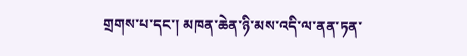གྲགས་པ་དང་། མཁན་ཆེན་ཉི་མས་འདི་ལ་ནན་ཏན་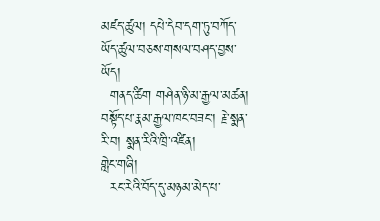མཛད་ཚུལ། དཔེ་དེབ་དག་ཏུ་བཀོད་ཡོད་ཚུལ་བཅས་གསལ་བཤད་བྱས་ཡོད།
  གནད་ཚིག གཤེན་ཉི་མ་རྒྱལ་མཚན། བསྟོད་པ་རྣམ་རྒྱལ་ཁང་བཟང་། རྗེ་སྨན་རི་བ། སྨན་རིའི་ཁྲི་འཛིན།
གླེང་གཞི།
  རང་རེའི་བོད་དུ་མཉམ་མེད་པ་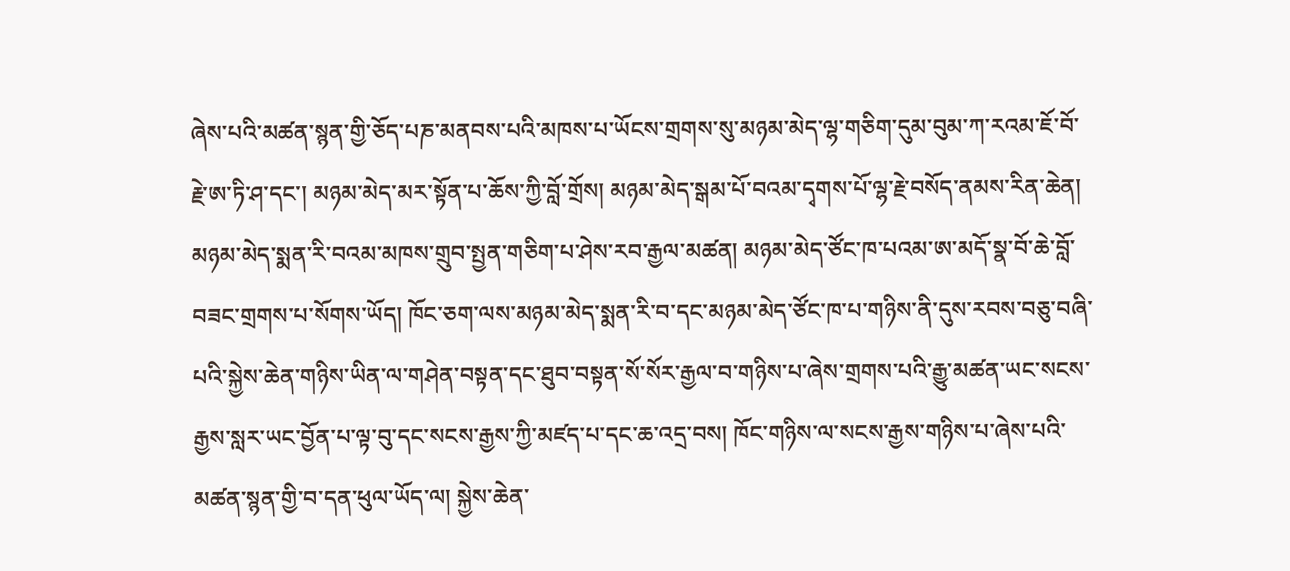ཞེས་པའི་མཚན་སྙན་གྱི་ཅོད་པཎ་མནབས་པའི་མཁས་པ་ཡོངས་གྲགས་སུ་མཉམ་མེད་ལྷ་གཅིག་དུམ་བུམ་ཀ་རའམ་ཇོ་བོ་རྗེ་ཨ་ཏི་ཤ་དང་། མཉམ་མེད་མར་སྟོན་པ་ཆོས་ཀྱི་བློ་གྲོས། མཉམ་མེད་སྒམ་པོ་བའམ་དྭགས་པོ་ལྷ་རྗེ་བསོད་ནམས་རིན་ཆེན། མཉམ་མེད་སྨན་རི་བའམ་མཁས་གྲུབ་སྤྱན་གཅིག་པ་ཤེས་རབ་རྒྱལ་མཚན། མཉམ་མེད་ཙོང་ཁ་པའམ་ཨ་མདོ་སྣ་བོ་ཆེ་བློ་བཟང་གྲགས་པ་སོགས་ཡོད། ཁོང་ཅག་ལས་མཉམ་མེད་སྨན་རི་བ་དང་མཉམ་མེད་ཙོང་ཁ་པ་གཉིས་ནི་དུས་རབས་བཅུ་བཞི་པའི་སྐྱེས་ཆེན་གཉིས་ཡིན་ལ་གཤེན་བསྟན་དང་ཐུབ་བསྟན་སོ་སོར་རྒྱལ་བ་གཉིས་པ་ཞེས་གྲགས་པའི་རྒྱུ་མཚན་ཡང་སངས་རྒྱས་སླར་ཡང་བྱོན་པ་ལྟ་བུ་དང་སངས་རྒྱས་ཀྱི་མཛད་པ་དང་ཆ་འདྲ་བས། ཁོང་གཉིས་ལ་སངས་རྒྱས་གཉིས་པ་ཞེས་པའི་མཚན་སྙན་གྱི་བ་དན་ཕུལ་ཡོད་ལ། སྐྱེས་ཆེན་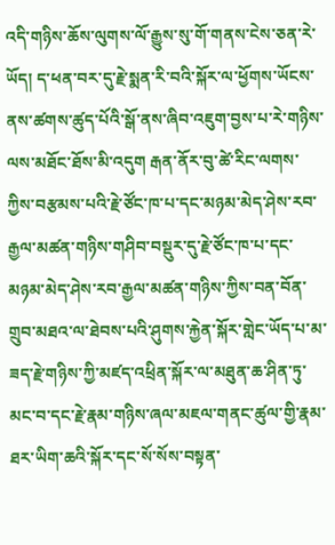འདི་གཉིས་ཆོས་ལུགས་ལོ་རྒྱུས་སུ་གོ་གནས་ངེས་ཅན་རེ་ཡོད། ད་ཕན་བར་དུ་རྗེ་སྨན་རི་བའི་སྐོར་ལ་ཕྱོགས་ཡོངས་ནས་ཚགས་ཚུད་པོའི་སྒོ་ནས་ཞིབ་འཇུག་བྱས་པ་རེ་གཉིས་ལས་མཐོང་ཐོས་མི་འདུག རྒན་ནོར་བུ་ཚེ་རིང་ལགས་ཀྱིས་བརྩམས་པའི་རྗེ་ཙོང་ཁ་པ་དང་མཉམ་མེད་ཤེས་རབ་རྒྱལ་མཚན་གཉིས་གཤིབ་བསྡུར་དུ་རྗེ་ཙོང་ཁ་པ་དང་མཉམ་མེད་ཤེས་རབ་རྒྱལ་མཚན་གཉིས་ཀྱིས་བན་བོན་གྲུབ་མཐའ་ལ་ཐེབས་པའི་ཤུགས་རྐྱེན་སྐོར་གླེང་ཡོད་པ་མ་ཟད་རྗེ་གཉིས་ཀྱི་མཛད་འཕྲིན་སྐོར་ལ་མཐུན་ཆ་ཤིན་ཏུ་མང་བ་དང་རྗེ་རྣམ་གཉིས་ཞལ་མཇལ་གནང་ཚུལ་གྱི་རྣམ་ཐར་ཡིག་ཆའི་སྐོར་དང་སོ་སོས་བསྟན་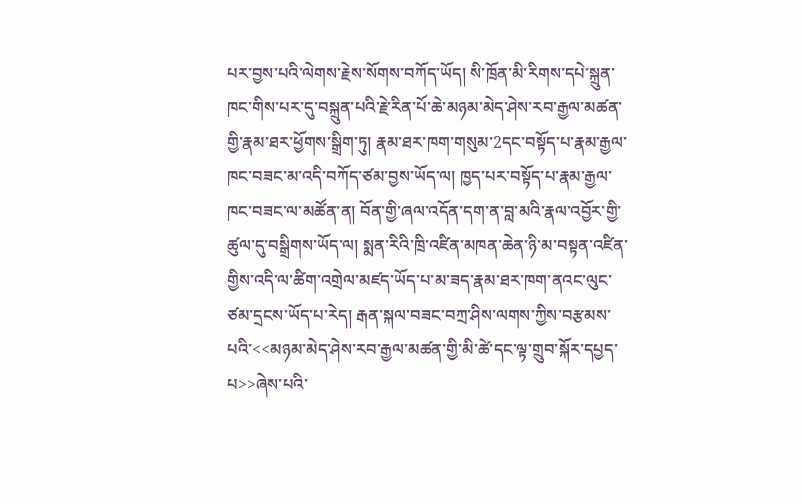པར་བྱས་པའི་ལེགས་རྗེས་སོགས་བཀོད་ཡོད། སི་ཁྲོན་མི་རིགས་དཔེ་སྐྲུན་ཁང་གིས་པར་དུ་བསྐྲུན་པའི་རྗེ་རིན་པོ་ཆེ་མཉམ་མེད་ཤེས་རབ་རྒྱལ་མཚན་གྱི་རྣམ་ཐར་ཕྱོགས་སྒྲིག་ཏུ། རྣམ་ཐར་ཁག་གསུམ་2དང་བསྟོད་པ་རྣམ་རྒྱལ་ཁང་བཟང་མ་འདི་བཀོད་ཙམ་བྱས་ཡོད་ལ། ཁྱད་པར་བསྟོད་པ་རྣམ་རྒྱལ་ཁང་བཟང་ལ་མཚོན་ན། བོན་གྱི་ཞལ་འདོན་དག་ན་བླ་མའི་རྣལ་འབྱོར་གྱི་ཚུལ་དུ་བསྒྲིགས་ཡོད་ལ། སྨན་རིའི་ཁྲི་འཛིན་མཁན་ཆེན་ཉི་མ་བསྟན་འཛིན་གྱིས་འདི་ལ་ཚིག་འགྲེལ་མཛད་ཡོད་པ་མ་ཟད་རྣམ་ཐར་ཁག་ནའང་ལུང་ཙམ་དྲངས་ཡོད་པ་རེད། རྒན་སྐལ་བཟང་བཀྲ་ཤིས་ལགས་ཀྱིས་བརྩམས་པའི་<<མཉམ་མེད་ཤེས་རབ་རྒྱལ་མཚན་གྱི་མི་ཚེ་དང་ལྟ་གྲུབ་སྐོར་དཔྱད་པ>>ཞེས་པའི་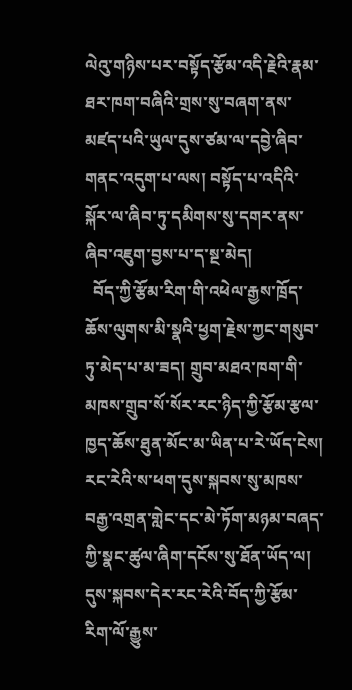ལེའུ་གཉིས་པར་བསྟོད་རྩོམ་འདི་རྗེའི་རྣམ་ཐར་ཁག་བཞིའི་གྲས་སུ་བཞག་ནས་མཛད་པའི་ཡུལ་དུས་ཙམ་ལ་དབྱེ་ཞིབ་གནང་འདུག་པ་ལས། བསྟོད་པ་འདིའི་སྐོར་ལ་ཞིབ་ཏུ་དམིགས་སུ་དགར་ནས་ཞིབ་འཇུག་བྱས་པ་ད་སྔ་མེད།
  བོད་ཀྱི་རྩོམ་རིག་གི་འཕེལ་རྒྱས་ཁྲོད་ཆོས་ལུགས་མི་སྣའི་ཕྱག་རྗེས་ཀྱང་གསུབ་ཏུ་མེད་པ་མ་ཟད། གྲུབ་མཐའ་ཁག་གི་མཁས་གྲུབ་སོ་སོར་རང་ཉིད་ཀྱི་རྩོམ་རྩལ་ཁྱད་ཆོས་ཐུན་མོང་མ་ཡིན་པ་རེ་ཡོད་ངེས། རང་རེའི་ས་ཕག་དུས་སྐབས་སུ་མཁས་བརྒྱ་འགྲན་གླེང་དང་མེ་ཏོག་མཉམ་བཞད་ཀྱི་སྣང་ཚུལ་ཞིག་དངོས་སུ་ཐོན་ཡོད་ལ། དུས་སྐབས་དེར་རང་རེའི་བོད་ཀྱི་རྩོམ་རིག་ལོ་རྒྱུས་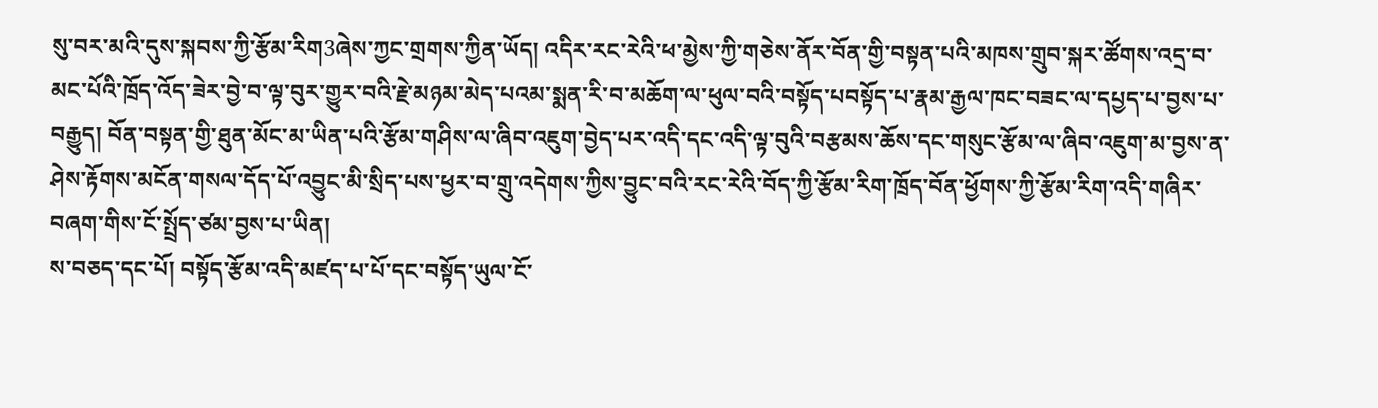སུ་བར་མའི་དུས་སྐབས་ཀྱི་རྩོམ་རིག3ཞེས་ཀྱང་གྲགས་ཀྱིན་ཡོད། འདིར་རང་རེའི་ཕ་མྱེས་ཀྱི་གཅེས་ནོར་བོན་གྱི་བསྟན་པའི་མཁས་གྲུབ་སྐར་ཚོགས་འདྲ་བ་མང་པོའི་ཁྲོད་འོད་ཟེར་བྱེ་བ་ལྟ་བུར་གྱུར་བའི་རྗེ་མཉམ་མེད་པའམ་སྨན་རི་བ་མཆོག་ལ་ཕུལ་བའི་བསྟོད་པབསྟོད་པ་རྣམ་རྒྱལ་ཁང་བཟང་ལ་དཔྱད་པ་བྱས་པ་བརྒྱུད། བོན་བསྟན་གྱི་ཐུན་མོང་མ་ཡིན་པའི་རྩོམ་གཤིས་ལ་ཞིབ་འཇུག་བྱེད་པར་འདི་དང་འདི་ལྟ་བུའི་བརྩམས་ཆོས་དང་གསུང་རྩོམ་ལ་ཞིབ་འཇུག་མ་བྱས་ན་ཤེས་རྟོགས་མངོན་གསལ་དོད་པོ་འབྱུང་མི་སྲིད་པས་ཕྱར་བ་གྲུ་འདེགས་ཀྱིས་བྱུང་བའི་རང་རེའི་བོད་ཀྱི་རྩོམ་རིག་ཁྲོད་བོན་ཕྱོགས་ཀྱི་རྩོམ་རིག་འདི་གཞིར་བཞག་གིས་ངོ་སྤྲོད་ཙམ་བྱས་པ་ཡིན།
ས་བཅད་དང་པོ། བསྟོད་རྩོམ་འདི་མཛད་པ་པོ་དང་བསྟོད་ཡུལ་ངོ་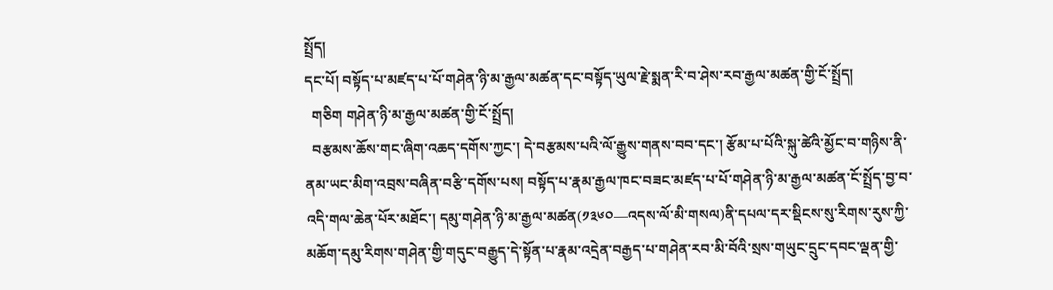སྤྲོད།
དང་པོ། བསྟོད་པ་མཛད་པ་པོ་གཤེན་ཉི་མ་རྒྱལ་མཚན་དང་བསྟོད་ཡུལ་རྗེ་སྨན་རི་བ་ཤེས་རབ་རྒྱལ་མཚན་གྱི་ངོ་སྤྲོད།
  གཅིག གཤེན་ཉི་མ་རྒྱལ་མཚན་གྱི་ངོ་སྤྲོད།
  བརྩམས་ཆོས་གང་ཞིག་འཆད་དགོས་ཀྱང་། དེ་བརྩམས་པའི་ལོ་རྒྱུས་གནས་བབ་དང་། རྩོམ་པ་པོའི་སྐུ་ཚེའི་མྱོང་བ་གཉིས་ནི་ནམ་ཡང་མིག་འབྲས་བཞིན་བརྩི་དགོས་པས། བསྟོད་པ་རྣམ་རྒྱལ་ཁང་བཟང་མཛད་པ་པོ་གཤེན་ཉི་མ་རྒྱལ་མཚན་ངོ་སྤྲོད་བྱ་བ་འདི་གལ་ཆེན་པོར་མཐོང་། དམུ་གཤེན་ཉི་མ་རྒྱལ་མཚན(༡༣༦༠—འདས་ལོ་མི་གསལ)ནི་དཔལ་དར་སྡིངས་སུ་རིགས་རུས་ཀྱི་མཆོག་དམུ་རིགས་གཤེན་གྱི་གདུང་བརྒྱུད་དེ་སྟོན་པ་རྣམ་འདྲེན་བརྒྱད་པ་གཤེན་རབ་མི་བོའི་སྲས་གཡུང་དྲུང་དབང་ལྡན་གྱི་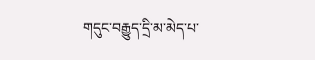གདུང་བརྒྱུད་དྲི་མ་མེད་པ་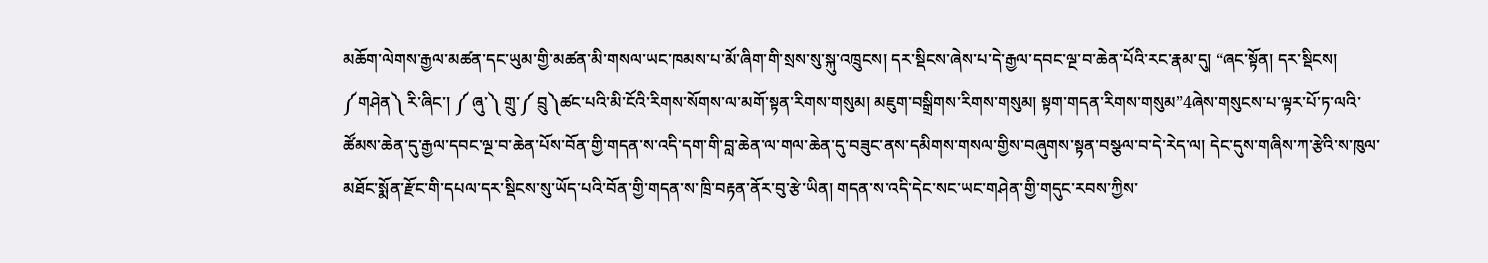མཆོག་ལེགས་རྒྱལ་མཚན་དང་ཡུམ་གྱི་མཚན་མི་གསལ་ཡང་ཁམས་པ་མོ་ཞིག་གི་སྲས་སུ་སྐུ་འཁྲུངས། དར་སྡིངས་ཞེས་པ་དེ་རྒྱལ་དབང་ལྔ་བ་ཆེན་པོའི་རང་རྣམ་དུ། “ཞང་སྟོན། དར་སྡིངས། ༼གཤེན༽ རི་ཞིང་། ༼ ཞུ་༽ གྲུ་༼ བྲུ༽ཚང་པའི་མི་ངོའི་རིགས་སོགས་ལ་མགོ་སྟན་རིགས་གསུམ། མཇུག་བསྒྲིགས་རིགས་གསུམ། སྟག་གདན་རིགས་གསུམ”4ཞེས་གསུངས་པ་ལྟར་པོ་ཏ་ལའི་ཚོམས་ཆེན་དུ་རྒྱལ་དབང་ལྔ་བ་ཆེན་པོས་བོན་གྱི་གདན་ས་འདི་དག་གི་བླ་ཆེན་ལ་གལ་ཆེན་དུ་བཟུང་ནས་དམིགས་གསལ་གྱིས་བཞུགས་སྟན་བསྩལ་བ་དེ་རེད་ལ། དེང་དུས་གཞིས་ཀ་རྩེའི་ས་ཁུལ་མཐོང་སྨོན་རྫོང་གི་དཔལ་དར་སྡིངས་སུ་ཡོད་པའི་བོན་གྱི་གདན་ས་ཁྲི་བརྟན་ནོར་བུ་རྩེ་ཡིན། གདན་ས་འདི་དེང་སང་ཡང་གཤེན་གྱི་གདུང་རབས་ཀྱིས་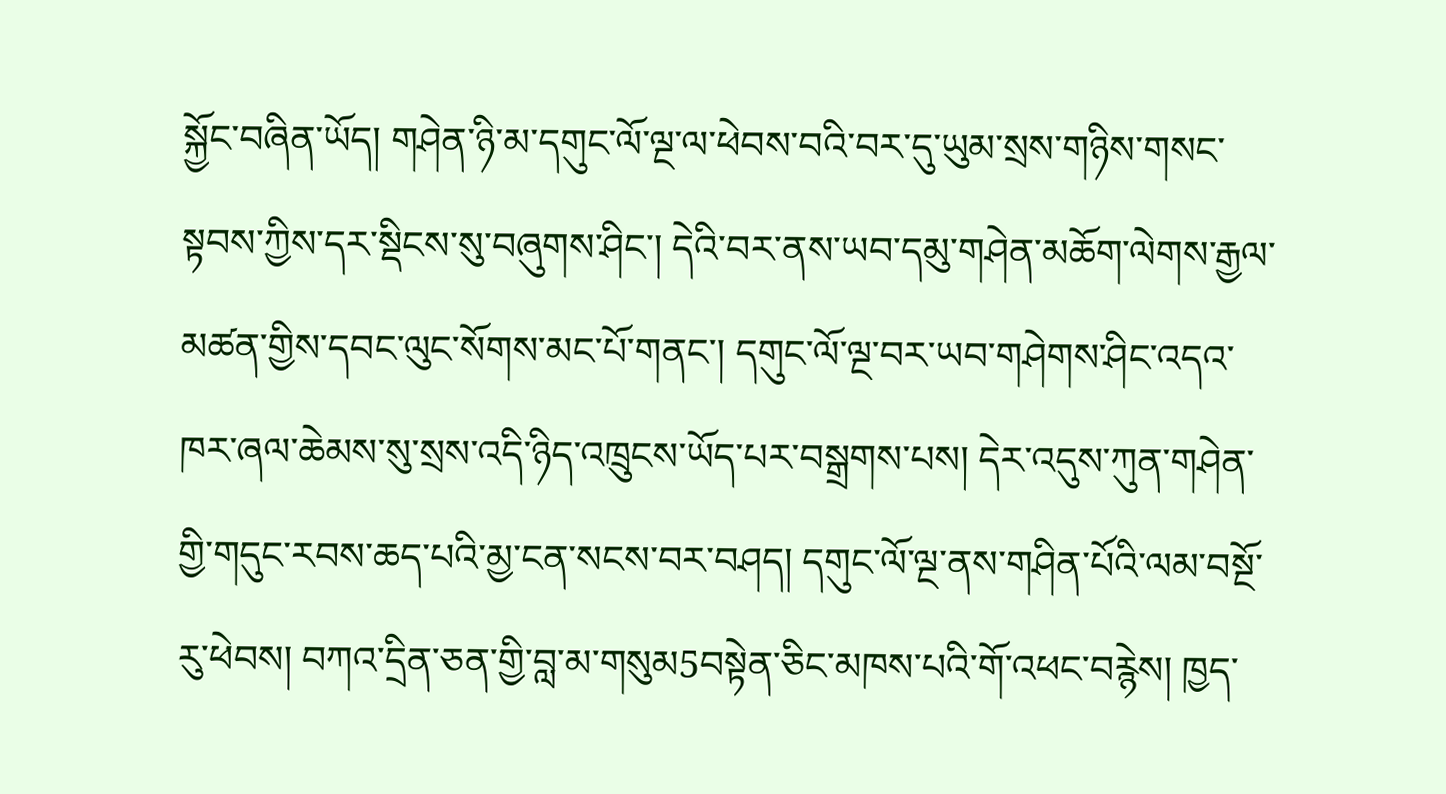སྐྱོང་བཞིན་ཡོད། གཤེན་ཉི་མ་དགུང་ལོ་ལྔ་ལ་ཕེབས་བའི་བར་དུ་ཡུམ་སྲས་གཉིས་གསང་སྟབས་ཀྱིས་དར་སྡིངས་སུ་བཞུགས་ཤིང་། དེའི་བར་ནས་ཡབ་དམུ་གཤེན་མཆོག་ལེགས་རྒྱལ་མཚན་གྱིས་དབང་ལུང་སོགས་མང་པོ་གནང་། དགུང་ལོ་ལྔ་བར་ཡབ་གཤེགས་ཤིང་འདའ་ཁར་ཞལ་ཆེམས་སུ་སྲས་འདི་ཉིད་འཁྲུངས་ཡོད་པར་བསྒྲགས་པས། དེར་འདུས་ཀུན་གཤེན་གྱི་གདུང་རབས་ཆད་པའི་མྱ་ངན་སངས་བར་བཤད། དགུང་ལོ་ལྔ་ནས་གཤིན་པོའི་ལམ་བསྔོ་རུ་ཕེབས། བཀའ་དྲིན་ཅན་གྱི་བླ་མ་གསུམ5བསྟེན་ཅིང་མཁས་པའི་གོ་འཕང་བརྙེས། ཁྱད་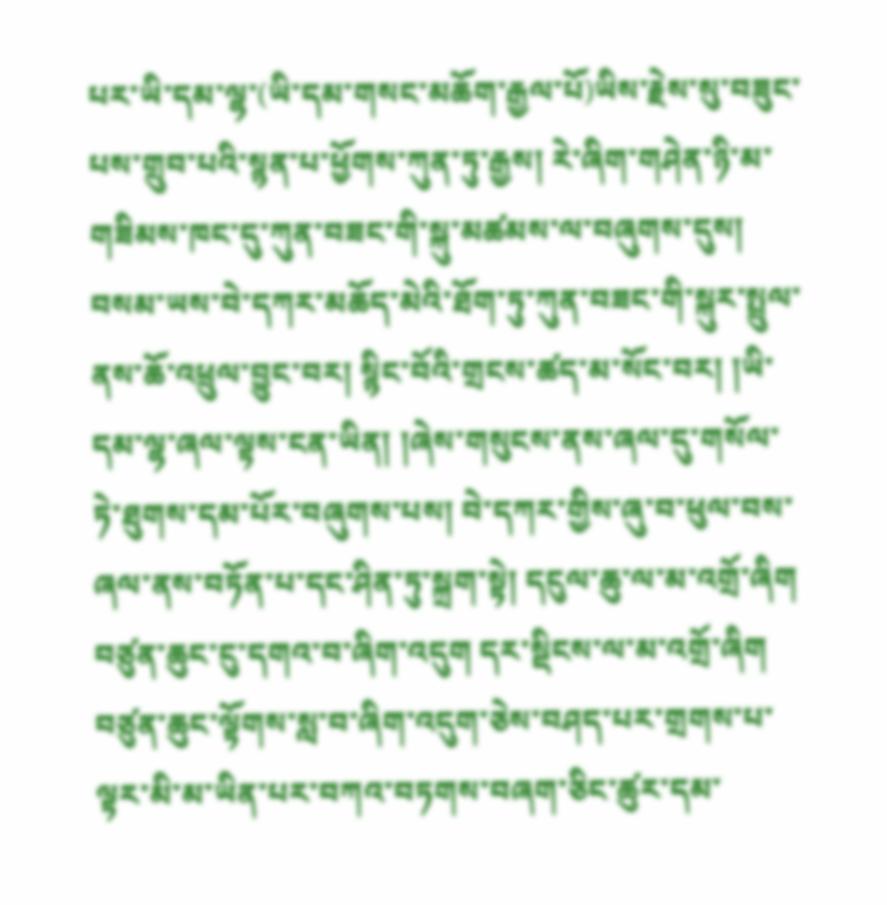པར་ཡི་དམ་ལྷ་(ཡི་དམ་གསང་མཆོག་རྒྱལ་པོ)ཡིས་རྗེས་སུ་བཟུང་པས་གྲུབ་པའི་སྙན་པ་ཕྱོགས་ཀུན་ཏུ་རྒྱས། རེ་ཞིག་གཤེན་ཉི་མ་གཟིམས་ཁང་དུ་ཀུན་བཟང་གི་སྐུ་མཚམས་ལ་བཞུགས་དུས། བསམ་ཡས་བེ་དཀར་མཆོད་མེའི་ཐོག་ཏུ་ཀུན་བཟང་གི་སྐུར་སྤྲུལ་ནས་ཆོ་འཕྲུལ་བྱུང་བར། སྙིང་བོའི་གྲངས་ཚད་མ་སོང་བར། །ཡི་དམ་ལྷ་ཞལ་ལྟས་ངན་ཡིན། །ཞེས་གསུངས་ནས་ཞལ་དུ་གསོལ་ཏེ་ཐུགས་དམ་པོར་བཞུགས་པས། བེ་དཀར་གྱིས་ཞུ་བ་ཕུལ་བས་ཞལ་ནས་བཏོན་པ་དང་ཤིན་ཏུ་སྐྲག་སྟེ། དངུལ་ཆུ་ལ་མ་འགྲོ་ཞིག བཙུན་ཆུང་ངུ་དགའ་བ་ཞིག་འདུག དར་སྡིངས་ལ་མ་འགྲོ་ཞིག བཙུན་ཆུང་ལྟོགས་སླ་བ་ཞིག་འདུག་ཅེས་བཤད་པར་གྲགས་པ་ལྟར་མི་མ་ཡིན་པར་བཀའ་བཏགས་བཞག་ཅིང་ཚུར་དམ་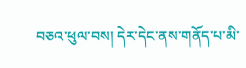བཅའ་ཕུལ་བས། དེར་དེང་ནས་གནོད་པ་མི་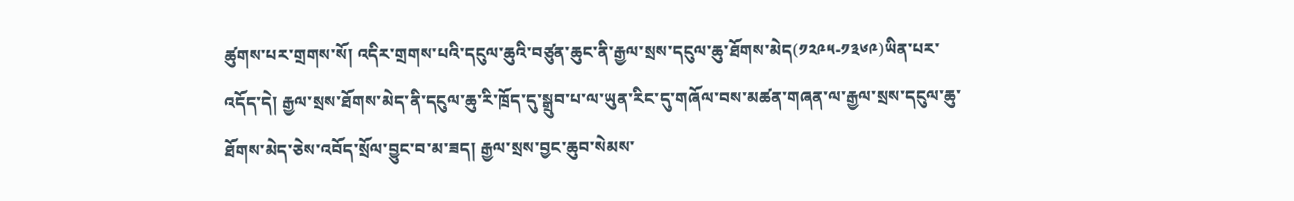ཚུགས་པར་གྲགས་སོ། འདིར་གྲགས་པའི་དངུལ་ཆུའི་བཙུན་ཆུང་ནི་རྒྱལ་སྲས་དངུལ་ཆུ་ཐོགས་མེད(༡༢༩༥-༡༣༦༩)ཡིན་པར་འདོད་དེ། རྒྱལ་སྲས་ཐོགས་མེད་ནི་དངུལ་ཆུ་རི་ཁྲོད་དུ་སྒྲུབ་པ་ལ་ཡུན་རིང་དུ་གཞོལ་བས་མཚན་གཞན་ལ་རྒྱལ་སྲས་དངུལ་ཆུ་ཐོགས་མེད་ཅེས་འབོད་སྲོལ་བྱུང་བ་མ་ཟད། རྒྱལ་སྲས་བྱང་ཆུབ་སེམས་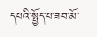དཔའི་སྤྱོད་པ་ཟབ་མོ་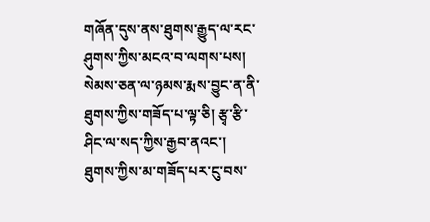གཞོན་དུས་ནས་ཐུགས་རྒྱུད་ལ་རང་ཤུགས་ཀྱིས་མངའ་བ་ལགས་པས། སེམས་ཅན་ལ་ཉམས་རྨས་བྱུང་ན་ནི་ཐུགས་ཀྱིས་གཟོད་པ་ལྟ་ཅི། རྩྭ་རྩི་ཤིང་ལ་སད་ཀྱིས་རྒྱབ་ནའང་། ཐུགས་ཀྱིས་མ་གཟོད་པར་ངུ་བས་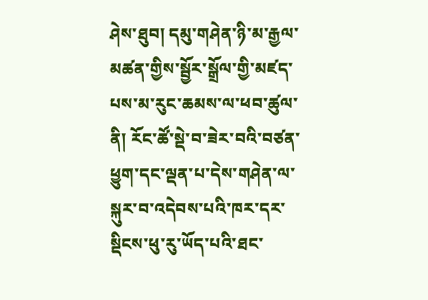ཤེས་ཐུབ། དམུ་གཤེན་ཉི་མ་རྒྱལ་མཚན་གྱིས་སྦྱོར་སྒྲོལ་གྱི་མཛད་པས་མ་རུང་ཆམས་ལ་ཕབ་ཚུལ་ནི། རོང་ཚོ་སྡེ་བ་ཟེར་བའི་བཙན་ཕྱུག་དང་ལྡན་པ་དེས་གཤེན་ལ་སྐུར་བ་འདེབས་པའི་ཁར་དར་སྡིངས་ཕུ་རུ་ཡོད་པའི་ཐང་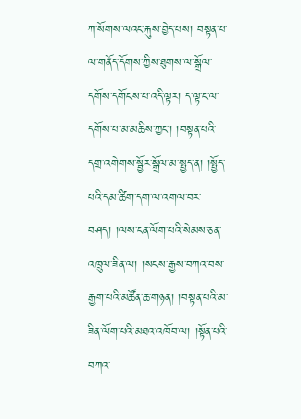ཀ་སོགས་ལའང་རྐུས་བྱེད་པས། བསྟན་པ་ལ་གནོད་དོགས་ཀྱིས་ཐུགས་ལ་སྒྲོལ་དགོས་དགོངས་པ་འདི་ལྟར། ད་ལྟ་ང་ལ་དགོས་པ་མ་མཆིས་ཀྱང་། །བསྟན་པའི་དགྲ་འགེགས་སྦྱོར་སྒྲོལ་མ་སྤྱད་ན། །སྤྱོད་པའི་དམ་ཚིག་དག་ལ་འགལ་བར་བཤད། །ལས་ངན་ལོག་པའི་སེམས་ཅན་འཁྲུལ་ཟིན་ལ། །སངས་རྒྱས་བཀའ་བས་རྒྱག་པའི་མཚོན་ཆ་གཉན། །བསྟན་པའི་མ་ཟིན་ལོག་པའི་མཐའ་འཁོབ་ལ། །སྟོན་པའི་བཀའ་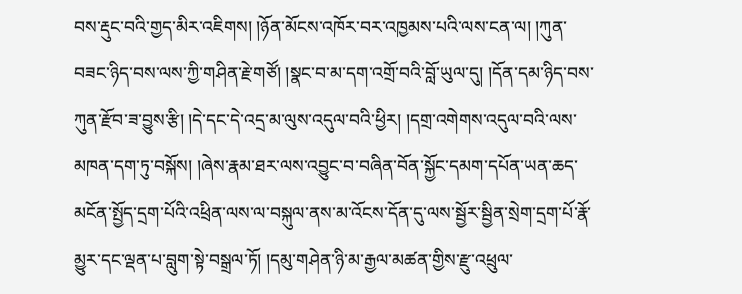བས་རྡུང་བའི་གྱད་མིར་འཇིགས། །ཉོན་མོངས་འཁོར་བར་འཁྱམས་པའི་ལས་ངན་ལ། །ཀུན་བཟང་ཉིད་བས་ལས་ཀྱི་གཤིན་རྗེ་གཙོ། །སྣང་བ་མ་དག་འགྲོ་བའི་བློ་ཡུལ་དུ། །དོན་དམ་ཉིད་བས་ཀུན་རྫོབ་ཟ་བྱུས་རྩི། །དེ་དང་དེ་འདྲ་མ་ལུས་འདུལ་བའི་ཕྱིར། །དགྲ་འགེགས་འདུལ་བའི་ལས་མཁན་དག་ཏུ་བསྐོས། །ཞེས་རྣམ་ཐར་ལས་འབྱུང་བ་བཞིན་བོན་སྐྱོང་དམག་དཔོན་ཡན་ཆད་མངོན་སྤྱོད་དྲག་པོའི་འཕྲིན་ལས་ལ་བསྐུལ་ནས་མ་འོངས་དོན་དུ་ལས་སྦྱོར་སྦྱིན་སྲེག་དྲག་པོ་རྣོ་མྱུར་དང་ལྡན་པ་བླུག་སྟེ་བསྒྲལ་ཏོ། །དམུ་གཤེན་ཉི་མ་རྒྱལ་མཚན་གྱིས་རྫུ་འཕྲུལ་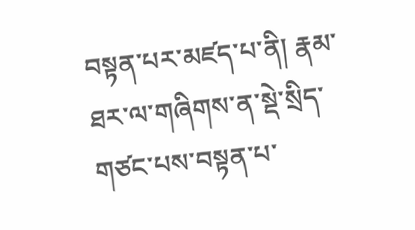བསྟན་པར་མཛད་པ་ནི། རྣམ་ཐར་ལ་གཞིགས་ན་སྡེ་སྲིད་གཙང་པས་བསྟན་པ་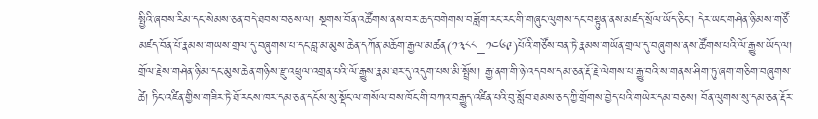སྤྱིའི་ཞབས་རིམ་དང་སེམས་ཅན་བདེ་ཐབས་བཅས་ལ། སྔགས་བོན་འཚོགས་ནས་བར་ཆད་བགེགས་བཟློག་རང་རང་གི་གཞུང་ལུགས་དང་བསྟུན་ནས་མཛད་སྲོལ་ཡོད་ཅིང་། དེར་ཡང་གཤེན་ཉི་མས་གཙོ་མཛད་བོན་པོ་རྣམས་གཡས་གྲལ་དུ་བཞུགས་པ་དང་བླ་མ་མུས་ཆེན་དཀོན་མཆོག་རྒྱལ་མཚན(༡༣༨༨_༡༤༦༩)པོའི་གཙོས་བན་ཏེ་རྣམས་གཡོན་གྲལ་དུ་བཞུགས་ནས་ཚོགས་པའི་ལོ་རྒྱུས་ཡོད་ལ། གྲོལ་རྗེས་གཤེན་ཉི་མ་དང་མུས་ཆེན་གཉིས་རྫུ་འཕྲུལ་འགྲན་པའི་ལོ་རྒྱུས་རྣམ་ཐར་དུ་འདུག་པས་མི་སྤྲོས། རྒྱ་ནག་གི་ཉེ་འདབས་དམ་ཅན་རྡོ་རྗེ་ལེགས་པ་རྒྱུ་བའི་ས་གནས་ཤིག་ཏུ་ཞག་གཅིག་བཞུགས་ཚེ། ཏིང་འཛིན་གྱིས་གཟིར་ཏེ་ཐོ་རངས་ཁར་དམ་ཅན་དངོས་སུ་སྡོང་ལ་གསོལ་བས་ཁོང་གི་བཀའ་བརྒྱུད་འཛིན་པའི་བུ་སློབ་ཐམས་ཅད་ཀྱི་གྲོགས་བྱེད་པའི་གཡེར་དམ་བཅས། བོན་ལུགས་སུ་དམ་ཅན་རྡོར་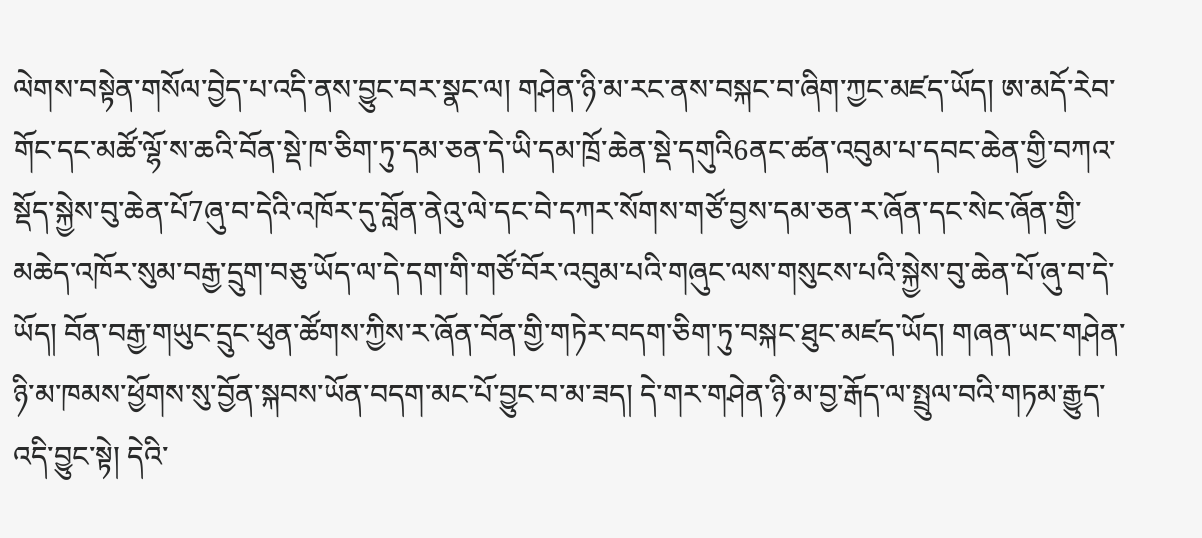ལེགས་བསྟེན་གསོལ་བྱེད་པ་འདི་ནས་བྱུང་བར་སྣང་ལ། གཤེན་ཉི་མ་རང་ནས་བསྐང་བ་ཞིག་ཀྱང་མཛད་ཡོད། ཨ་མདོ་རེབ་གོང་དང་མཚོ་ལྷོ་ས་ཆའི་བོན་སྡེ་ཁ་ཅིག་ཏུ་དམ་ཅན་དེ་ཡི་དམ་ཁྲོ་ཆེན་སྡེ་དགུའི6ནང་ཚན་འབུམ་པ་དབང་ཆེན་གྱི་བཀའ་སྡོད་སྐྱེས་བུ་ཆེན་པོ7ཞུ་བ་དེའི་འཁོར་དུ་བློན་ནེའུ་ལེ་དང་བེ་དཀར་སོགས་གཙོ་བྱས་དམ་ཅན་ར་ཞོན་དང་སེང་ཞོན་གྱི་མཆེད་འཁོར་སུམ་བརྒྱ་དྲུག་བཅུ་ཡོད་ལ་དེ་དག་གི་གཙོ་བོར་འབུམ་པའི་གཞུང་ལས་གསུངས་པའི་སྐྱེས་བུ་ཆེན་པོ་ཞུ་བ་དེ་ཡོད། བོན་བརྒྱ་གཡུང་དྲུང་ཕུན་ཚོགས་ཀྱིས་ར་ཞོན་བོན་གྱི་གཏེར་བདག་ཅིག་ཏུ་བསྐང་ཐུང་མཛད་ཡོད། གཞན་ཡང་གཤེན་ཉི་མ་ཁམས་ཕྱོགས་སུ་བྱོན་སྐབས་ཡོན་བདག་མང་པོ་བྱུང་བ་མ་ཟད། དེ་གར་གཤེན་ཉི་མ་བྱ་རྒོད་ལ་སྤྲུལ་བའི་གཏམ་རྒྱུད་འདི་བྱུང་སྟེ། དེའི་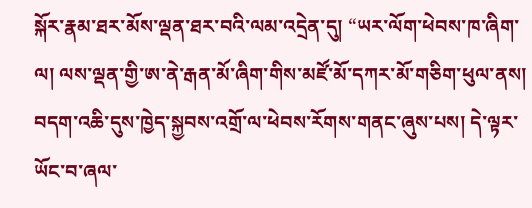སྐོར་རྣམ་ཐར་མོས་ལྡན་ཐར་བའི་ལམ་འདྲེན་དུ། “ཡར་ལོག་ཕེབས་ཁ་ཞིག་ལ། ལས་ལྡན་གྱི་ཨ་ནེ་རྒན་མོ་ཞིག་གིས་མཛོ་མོ་དཀར་མོ་གཅིག་ཕུལ་ནས། བདག་འཆི་དུས་ཁྱེད་སྐྱབས་འགྲོ་ལ་ཕེབས་རོགས་གནང་ཞུས་པས། དེ་ལྟར་ཡོང་བ་ཞལ་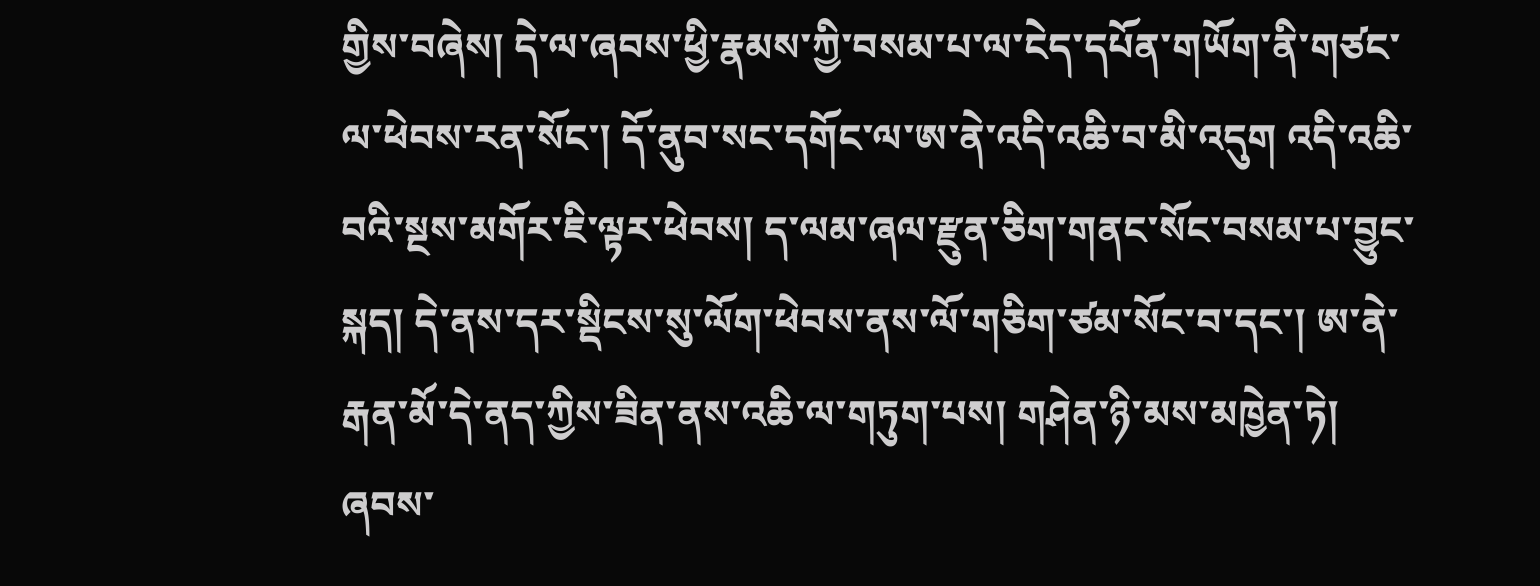གྱིས་བཞེས། དེ་ལ་ཞབས་ཕྱི་རྣམས་ཀྱི་བསམ་པ་ལ་ངེད་དཔོན་གཡོག་ནི་གཙང་ལ་ཕེབས་རན་སོང་། དོ་ནུབ་སང་དགོང་ལ་ཨ་ནེ་འདི་འཆི་བ་མི་འདུག འདི་འཆི་བའི་སྔས་མགོར་ཇི་ལྟར་ཕེབས། ད་ལམ་ཞལ་རྫུན་ཅིག་གནང་སོང་བསམ་པ་བྱུང་སྐད། དེ་ནས་དར་སྡིངས་སུ་ལོག་ཕེབས་ནས་ལོ་གཅིག་ཙམ་སོང་བ་དང་། ཨ་ནེ་རྒན་མོ་དེ་ནད་ཀྱིས་ཟིན་ནས་འཆི་ལ་གཏུག་པས། གཤེན་ཉི་མས་མཁྱེན་ཏེ། ཞབས་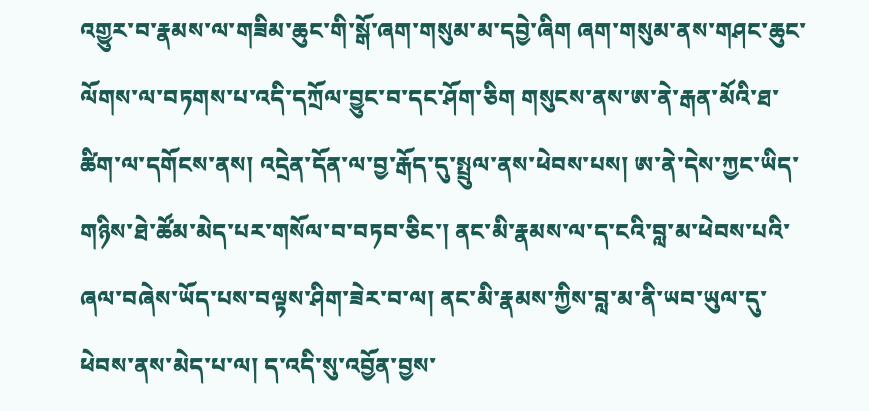འགྱུར་བ་རྣམས་ལ་གཟིམ་ཆུང་གི་སྒོ་ཞག་གསུམ་མ་དབྱེ་ཞིག ཞག་གསུམ་ནས་གཤང་ཆུང་ལོགས་ལ་བཏགས་པ་འདི་དཀྲོལ་བྱུང་བ་དང་ཤོག་ཅིག གསུངས་ནས་ཨ་ནེ་རྒན་མོའི་ཐ་ཚིག་ལ་དགོངས་ནས། འདྲེན་དོན་ལ་བྱ་རྒོད་དུ་སྤྲུལ་ནས་ཕེབས་པས། ཨ་ནེ་དེས་ཀྱང་ཡིད་གཉིས་ཐེ་ཚོམ་མེད་པར་གསོལ་བ་བཏབ་ཅིང་། ནང་མི་རྣམས་ལ་ད་ངའི་བླ་མ་ཕེབས་པའི་ཞལ་བཞེས་ཡོད་པས་བལྟས་ཤིག་ཟེར་བ་ལ། ནང་མི་རྣམས་ཀྱིས་བླ་མ་ནི་ཡབ་ཡུལ་དུ་ཕེབས་ནས་མེད་པ་ལ། ད་འདི་སུ་འབྱོན་བྱས་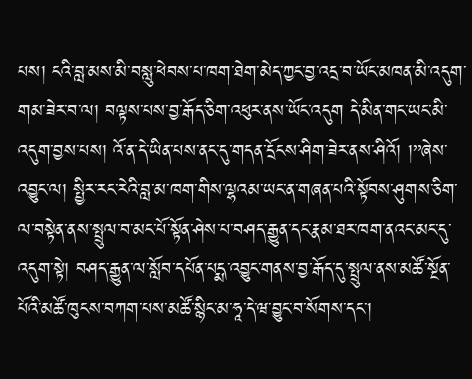པས། ངའི་བླ་མས་མི་བསླུ་ཕེབས་པ་ཁག་ཐེག་མེད་ཀྱང་བྱ་འདྲ་བ་ཡོང་མཁན་མི་འདུག་གམ་ཟེར་བ་ལ། བལྟས་པས་བྱ་རྒོད་ཅིག་འཕུར་ནས་ཡོང་འདུག དེ་མིན་གང་ཡང་མི་འདུག་བྱས་པས། འོ་ན་དེ་ཡིན་པས་ནང་དུ་གདན་དྲོངས་ཤིག་ཟེར་ནས་ཤིའོ། །”ཞེས་འབྱུང་ལ། སྤྱིར་རང་རེའི་བླ་མ་ཁག་གིས་ལྷའམ་ཡང་ན་གཞན་པའི་སྟོབས་ཤུགས་ཅིག་ལ་བསྟེན་ནས་སྤྲུལ་བ་མང་པོ་སྟོན་ཤེས་པ་བཤད་རྒྱུན་དང་རྣམ་ཐར་ཁག་ནའང་མང་དུ་འདུག་སྟེ། བཤད་རྒྱུན་ལ་སློབ་དཔོན་པདྨ་འབྱུང་གནས་བྱ་རྒོད་དུ་སྤྲུལ་ནས་མཚོ་སྔོན་པོའི་མཚོ་ཁུངས་བཀག་པས་མཚོ་སྙིང་མ་ཧཱ་དེ་ཝ་བྱུང་བ་སོགས་དང་།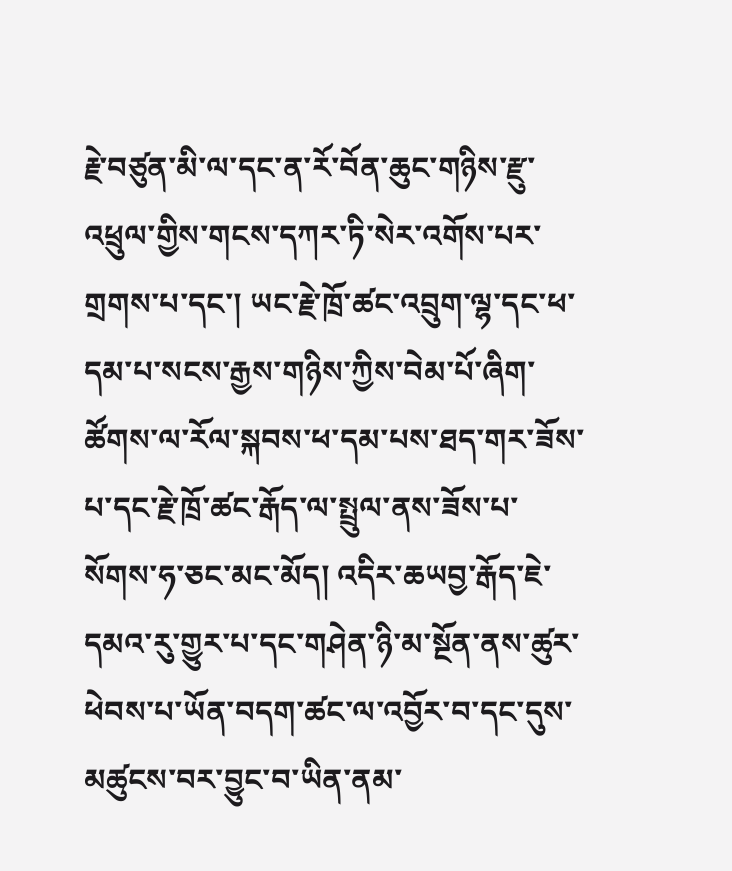རྗེ་བཙུན་མི་ལ་དང་ན་རོ་བོན་ཆུང་གཉིས་རྫུ་འཕྲུལ་གྱིས་གངས་དཀར་ཏི་སེར་འགོས་པར་གྲགས་པ་དང་། ཡང་རྗེ་ཁྲོ་ཚང་འབྲུག་ལྷ་དང་ཕ་དམ་པ་སངས་རྒྱས་གཉིས་ཀྱིས་བེམ་པོ་ཞིག་ཚོགས་ལ་རོལ་སྐབས་ཕ་དམ་པས་ཐད་གར་ཟོས་པ་དང་རྗེ་ཁྲོ་ཚང་རྒོད་ལ་སྤྲུལ་ནས་ཟོས་པ་སོགས་ཧ་ཅང་མང་མོད། འདིར་ཆཡབྱ་རྒོད་ཇེ་དམའ་རུ་གྱུར་པ་དང་གཤེན་ཉི་མ་སྔོན་ནས་ཚུར་ཕེབས་པ་ཡོན་བདག་ཚང་ལ་འབྱོར་བ་དང་དུས་མཚུངས་བར་བྱུང་བ་ཡིན་ནམ་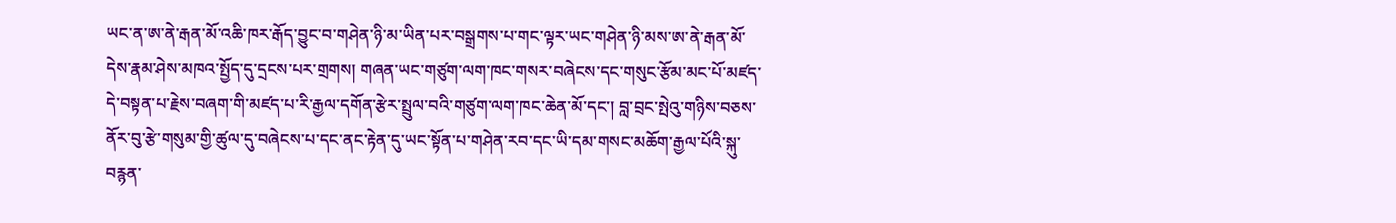ཡང་ན་ཨ་ནེ་རྒན་མོ་འཆི་ཁར་རྒོད་བྱུང་བ་གཤེན་ཉི་མ་ཡིན་པར་བསྒྲགས་པ་གང་ལྟར་ཡང་གཤེན་ཉི་མས་ཨ་ནེ་རྒན་མོ་དེས་རྣམ་ཤེས་མཁའ་སྤྱོད་དུ་དྲངས་པར་གྲགས། གཞན་ཡང་གཙུག་ལག་ཁང་གསར་བཞེངས་དང་གསུང་རྩོམ་མང་པོ་མཛད་དེ་བསྟན་པ་རྗེས་བཞག་གི་མཛད་པ་རི་རྒྱལ་དགོན་རྩེར་སྤྲུལ་བའི་གཙུག་ལག་ཁང་ཆེན་མོ་དང་། བླ་བྲང་སྤེའུ་གཉིས་བཅས་ནོར་བུ་རྩེ་གསུམ་གྱི་ཚུལ་དུ་བཞེངས་པ་དང་ནང་རྟེན་དུ་ཡང་སྟོན་པ་གཤེན་རབ་དང་ཡི་དམ་གསང་མཆོག་རྒྱལ་པོའི་སྐུ་བརྙན་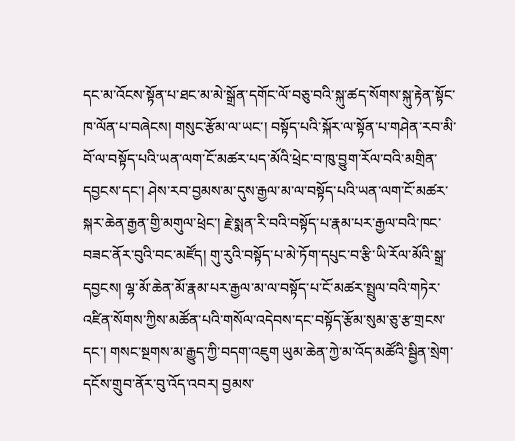དང་མ་འོངས་སྟོན་པ་ཐང་མ་མེ་སྒྲོན་དགོང་ལོ་བཅུ་བའི་སྐུ་ཚད་སོགས་སྐུ་རྟེན་སྟོང་ཁ་ལོན་པ་བཞེངས། གསུང་རྩོམ་ལ་ཡང་། བསྟོད་པའི་སྐོར་ལ་སྟོན་པ་གཤེན་རབ་མི་བོ་ལ་བསྟོད་པའི་ཡན་ལག་ངོ་མཚར་པད་མོའི་ཕྲེང་བ་ཁུ་བྱུག་རོལ་བའི་མགྲིན་དབྱངས་དང་། ཤེས་རབ་བྱམས་མ་དུས་རྒྱལ་མ་ལ་བསྟོད་པའི་ཡན་ལག་ངོ་མཚར་སྐར་ཆེན་རྒྱན་གྱི་མགུལ་ཕྲེང་། རྗེ་སྨན་རི་བའི་བསྟོད་པ་རྣམ་པར་རྒྱལ་བའི་ཁང་བཟང་ནོར་བུའི་བང་མཛོད། གུ་རུའི་བསྟོད་པ་མེ་ཏོག་དཔུང་བ་རྩི་ཡི་རོལ་མོའི་སྒྲ་དབྱངས། ལྷ་མོ་ཆེན་མོ་རྣམ་པར་རྒྱལ་མ་ལ་བསྟོད་པ་ངོ་མཚར་སྤྲུལ་བའི་གཏེར་འཛིན་སོགས་ཀྱིས་མཚོན་པའི་གསོལ་འདེབས་དང་བསྟོད་རྩོམ་སུམ་ཅུ་རྩ་གྲངས་དང་། གསང་སྔགས་མ་རྒྱུད་ཀྱི་བདག་འཇུག ཡུམ་ཆེན་ཀྱེ་མ་འོད་མཚོའི་སྦྱིན་སྲེག་དངོས་གྲུབ་ནོར་བུ་འོད་འབར། བྱམས་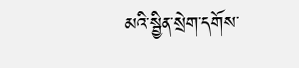མའི་སྦྱིན་སྲེག་དགོས་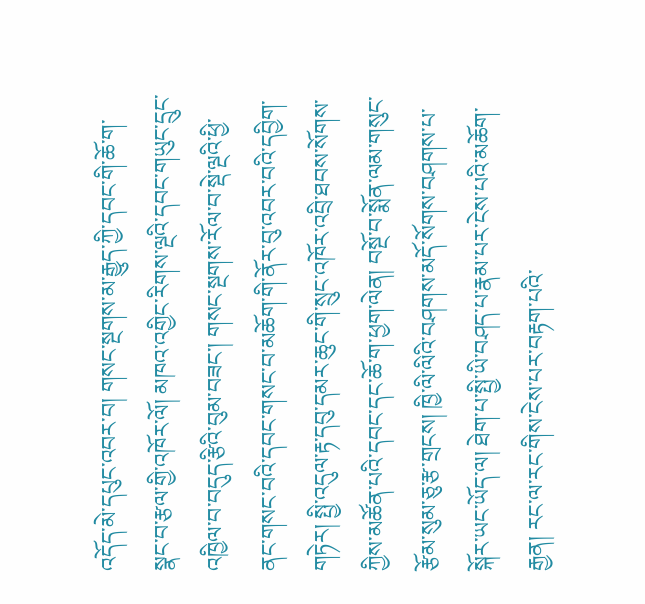འདོད་མེ་དཔུང་འབར་བ། གསང་སྔགས་མ་རྒྱུད་ཀྱི་དབང་གི་ཆོ་ག་སྣང་བ་རྩལ་གྱི་འཁོར་ལོ། མཁའ་འགྱིང་རིགས་ལྔའི་དབང་གཡུང་དྲུང་འཁྱིལ་བ་བདུད་རྩིའི་བུམ་བཟང་། གསང་སྔགས་རོལ་བ་སྡེ་ལྔའི་ཕྱི་ནང་གསང་བའི་དབང་གསང་བ་མཆོག་གི་ནོར་བུ་འབར་བའི་དབྱིག་གཏེར། སྤྱི་འདུལ་རྟ་དབུ་དམར་ཆུང་གི་སྲུང་འཁོར་འབྲི་ཐབས་སོགས་ཀྱིས་མཚོན་པའི་དབང་དང་ཆོ་ག་ཕྱག་ལེན། བསྔོ་བ་སྨོན་ལམ་གསུང་རྩོམ་སུམ་ཅུ་རྩ་གྲངས། ཁྱི་ལི་ལིའི་བཤགས་མདོ་སོགས་བཤགས་པ་སྐོར་ཡང་ཡོད་ལ། ཐེག་པ་སྤྱི་ཡི་བཤད་པ་རྣམ་པར་ངེས་པའི་མཆོག་རྒྱན། རང་ལ་རང་གིས་ངེས་པར་བརྟག་པའི་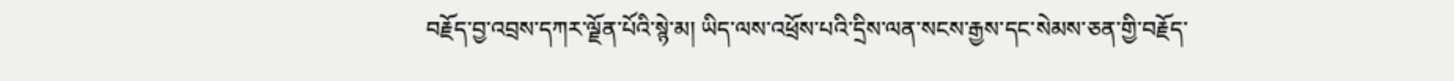བརྗོད་བྱ་འབྲས་དཀར་ལྗོན་པོའི་སྙེ་མ། ཡིད་ལས་འཕྲོས་པའི་དྲིས་ལན་སངས་རྒྱས་དང་སེམས་ཅན་གྱི་བརྗོད་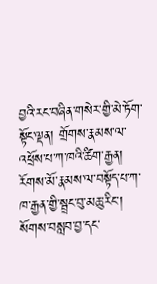བྱའི་རང་བཞིན་གསེར་གྱི་མེ་ཏོག་སྟོང་ལྡན། གྲོགས་རྣམས་ལ་འཕྲོས་པ་ཀ་ཁའི་ཚིག་རྒྱན། རོགས་མོ་རྣམས་ལ་བསྟོད་པ་ཀ་ཁ་རྒྱན་གྱི་སྦྲང་བུ་མཆུ་རིང་། སོགས་བསླབ་བྱ་དང་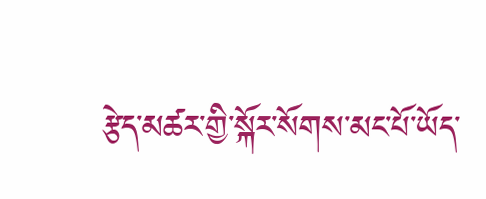རྩེད་མཚར་གྱི་སྐོར་སོགས་མང་པོ་ཡོད་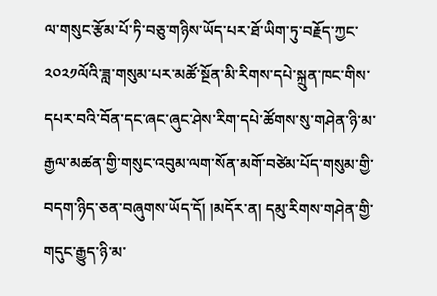ལ་གསུང་རྩོམ་པོ་ཏི་བཅུ་གཉིས་ཡོད་པར་ཐོ་ཡིག་ཏུ་བརྗོད་ཀྱང་༢༠༢༡ལོའི་ཟླ་གསུམ་པར་མཚོ་སྔོན་མི་རིགས་དཔེ་སྐྲུན་ཁང་གིས་དཔར་བའི་བོན་དང་ཞང་ཞུང་ཤེས་རིག་དཔེ་ཚོགས་སུ་གཤེན་ཉི་མ་རྒྱལ་མཚན་གྱི་གསུང་འབུམ་ལག་སོན་མགོ་བཙེམ་པོད་གསུམ་གྱི་བདག་ཉིད་ཅན་བཞུགས་ཡོད་དོ། །མདོར་ན། དམུ་རིགས་གཤེན་གྱི་གདུང་རྒྱུད་ཉི་མ་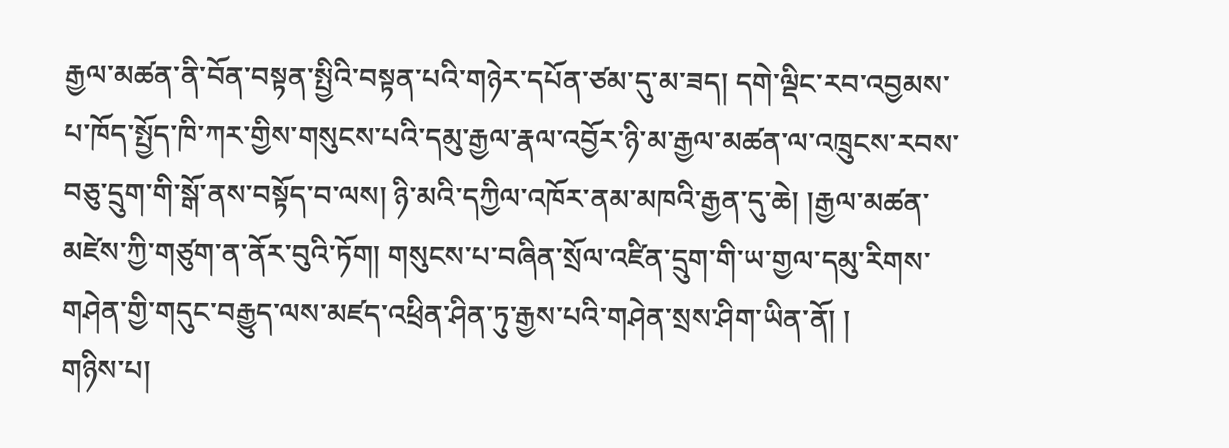རྒྱལ་མཚན་ནི་བོན་བསྟན་སྤྱིའི་བསྟན་པའི་གཉེར་དཔོན་ཙམ་དུ་མ་ཟད། དགེ་ལྡིང་རབ་འབྱམས་པ་ཁོད་སྤྱོད་ཁི་ཀར་གྱིས་གསུངས་པའི་དམུ་རྒྱལ་རྣལ་འབྱོར་ཉི་མ་རྒྱལ་མཚན་ལ་འཁྲུངས་རབས་བཅུ་དྲུག་གི་སྒོ་ནས་བསྟོད་བ་ལས། ཉི་མའི་དཀྱིལ་འཁོར་ནམ་མཁའི་རྒྱན་དུ་ཆེ། །རྒྱལ་མཚན་མཛེས་ཀྱི་གཙུག་ན་ནོར་བུའི་ཏོག། གསུངས་པ་བཞིན་སྲོལ་འཛིན་དྲུག་གི་ཡ་གྱལ་དམུ་རིགས་གཤེན་གྱི་གདུང་བརྒྱུད་ལས་མཛད་འཕྲིན་ཤིན་ཏུ་རྒྱས་པའི་གཤེན་སྲས་ཤིག་ཡིན་ནོ། །
གཉིས་པ།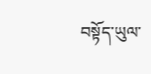བསྟོད་ཡུལ་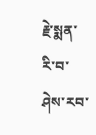རྗེ་སྨན་རི་བ་ཤེས་རབ་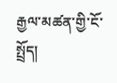རྒྱལ་མཚན་གྱི་ངོ་སྤྲོད།